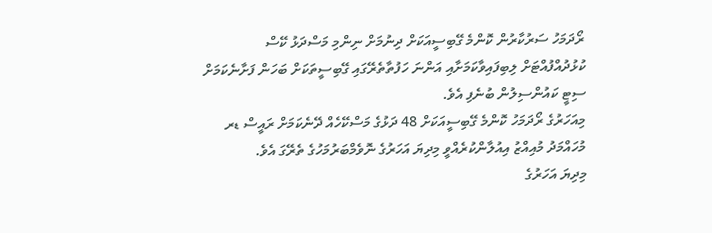ރޯދަމަހު ސަރުކާރުން ކޮންމެ ގޭބިސީއަކަށް ދިނުމަށް ނިންމި މަސްދަޅު ކޭސް ކުޅުދުއްފުއްޓަށް ލިބިފައިވާކަމަށާއި އަންނަ ހަފުތާތެރޭގައި ގޭބިސީތަކަށް ބަހަން ފަށާނެކަމަށް ސިޓީ ކައުންސިލުން ބުނެފި އެވެ.
މިއަހަރުގެ ރޯދަމަހު ކޮންމެ ގޭބިސީއަކަށް 48 ދަޅުގެ މަސްކޭހެއް ދޭނެކަމަށް ރައީސް ޑރ މުހައްމަދު މުއިއްޒު އިއުލާންކުރެއްވީ މިދިޔަ އަހަރުގެ ނޮވެމްބަރުމަހުގެ ތެރޭގަ އެވެ.
މިދިޔަ އަހަރުގެ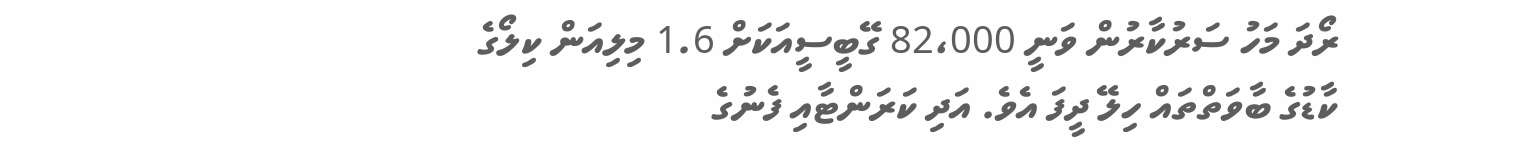ރޯދަ މަހު ސަރުކާރުން ވަނީ 82،000 ގޭބީސީއަކަށް 1.6 މިލިއަން ކިލޯގެ ކާޑުގެ ބާވަތްތައް ހިލޭ ދީފަ އެވެ. އަދި ކަރަންޓާއި ފެނުގެ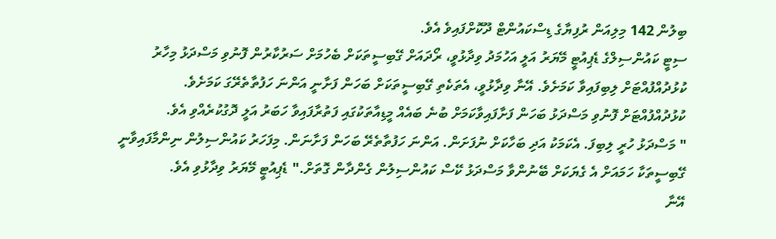ބިލުން 142 މިލިއަން ރުފިޔާގެ ޑިސްކައުންޓް ދޫކޮށްފައިވެ އެވެ.
ސިޓީ ކައުންސިލްގެ ޑެޕިއުޓީ މޭޔަރު އަލީ އަހުމަދު ވިދާޅުވީ، ރޯދައަށް ގޭބިސީތަކަށް ބެހުމަށް ސަރުކާރުން ފޮނުވި މަސްދަޅު މިހާރު ކުޅުދުއްފުއްޓަށް ލިބިފައިވާ ކަމަށެވެ. އޭނާ ވިދާޅުވީ، އެތަކެތި ގޭބިސީތަކަށް ބަހަން ފަށާނީ އަންނަ ހަފުތާތެރޭގަ ކަމަށެވެ.
ކުޅުދުއްފުއްޓަށް ފޮނުވި މަސްދަޅު ބަހަން ފަށާފައިވާކަމަށް ބުނެ ބައެއް މީޑިއާތަކުގައި ފަތުރާފައިވާ ހަބަރު އަލީ ދޮގުކުރެއްވި އެވެ.
" މަސްދަޅު ހުރީ ލިބިފަ. އެކަމަކު އަދި ބަހާކަށް ނުފަށަން. އަންނަ ހަފުތާތެރޭ ބަހަން ފަށާނަން. މިފަހަރު ކައުންސިލުން ނިންމާފައިވާނީ ގޭބިސީތަކާ ހަމައަށް އެ ގެޔަކަށް ބޭނުންވާ މަސްދަޅު ކޭސް ކައުންސިލުން ގެންދާން ގޮތަށް." ޑެޕިއުޓީ މޭޔަރު ވިދާޅުވި އެވެ.
އޭނާ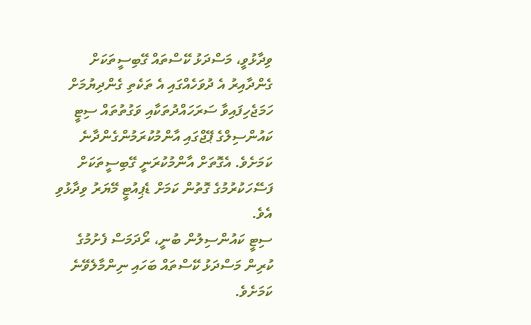ވިދާޅުވީ، މަސްދަޅު ކޭސްތައް ގޭބިސީތަކަށް ގެންދާއިރު އެ ދުވަހެއްގައި އެ ތަކެތި ގެންދިޔުމަށް ހަމަޖެހިފައިވާ ސަރަހައްދުތަކާއި ވަގުތުތައް ސިޓީ ކައުންސިލްގެ ޕޭޖްގައި އާންމުކުރަމުންގެންދާނެ ކަމަށެވެ. އެގޮތަށް އާންމުކުރަނީ ގޭބިސީތަކަށް ފަސޭހަކުރުމުގެ ގޮތުން ކަމަށް ޑެޕިއުޓީ މޭޔަރު ވިދާޅުވި އެވެ.
ސިޓީ ކައުންސިލުން ބުނީ، ރޯދަމަސް ފެށުމުގެ ކުރިން މަސްދަޅު ކޭސްތައް ބަހައި ނިންމާލެވޭނެ ކަމަށެވެ.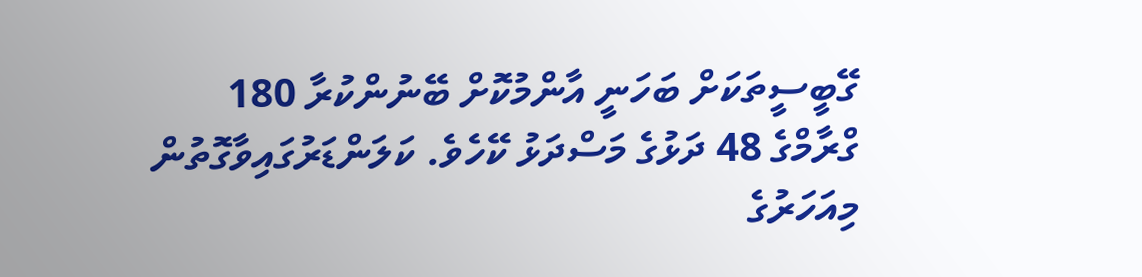ގޭބީސީތަކަށް ބަހަނީ އާންމުކޮށް ބޭނުންކުރާ 180 ގްރާމްގެ 48 ދަޅުގެ މަސްދަޅު ކޭހެވެ. ކަލަންޑަރުގައިވާގޮތުން މިއަހަރުގެ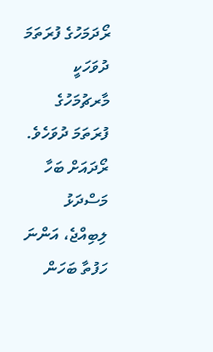ރޯދަމަހުގެ ފުރަތަމަ ދުވަހަކީ މާރޗުމަހުގެ ފުރަތަމަ ދުވަހެވެ.
ރޯދައަށް ބަހާ މަސްދަޅު ލިބިއްޖެ، އަންނަ ހަފުތާ ބަހަން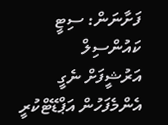ފަށާނަން: ސިޓީ ކައުންސިލް
އަރުޝީފަށް ނެގީ
އެންމެފަހުން އަޕްޑޭޓްކުރީ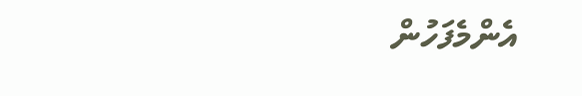އެންމެފަހުން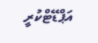އަޕްޑޭޓްކުރީ